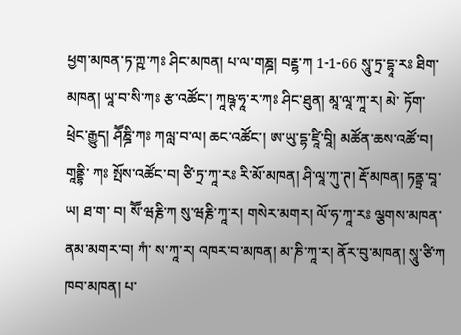ཕྱག་མཁན་ཏ་ཀྵ་ཀཿ ཤིང་མཁན། པ་ལ་གཎྜ། བརྔྷ་ཀ 1-1-66 སཱུ་ཏྲ་དྷཱ་རཿ ཐིག་མཁན། ཡཱ་བ་སི་ཀཿ རྩ་འཚོང་། ཀཱཥྚ་ཧཱ་ར་ཀཿ ཤིང་ཐུན། མཱ་ལཱ་ཀཱ་ར། མེ་ ཏོག་ཕྲེང་རྒྱུད། ཤཽཎྜི་ཀཿ ཀལླ་བ་ལ། ཆང་འཚོང་། ཨ་ཡུ་དྷ་ཛཱི་བཱི། མཚོན་ཆས་འཚོ་བ། གཱནྡྷི་ ཀཿ སྤོས་འཚོང་བ། ཙི་ཏྲ་ཀཱ་རཿ རི་མོ་མཁན། ཤི་ལཱ་ཀུ་ཊ། རྡོ་མཁན། ཏནྟྲ་བཱ་ཡ། ཐ་ག་ བ། སཽ་ཝརྞི་ཀ སུ་ཝརྞི་ཀཱ་ར། གསེར་མགར། ལོ་ཧ་ཀཱ་རཿ ལྕགས་མཁན་ནམ་མགར་བ། ཀཾ་ ས་ཀཱ་ར། འཁར་བ་མཁན། མ་ཎི་ཀཱ་ར། ནོར་བུ་མཁན། སཱུ་ཙི་ཀ ཁབ་མཁན། པ་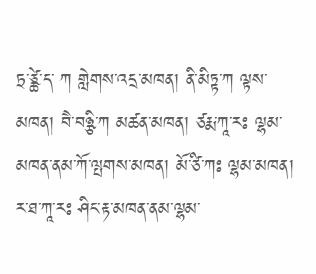ཏྲ་ཙྪེ་ད་ ཀ གླེགས་འདྲ་མཁན། ནི་མིཏྟ་ཀ ལྟས་མཁན། བཻ་བཉྩི་ཀ མཚན་མཁན། ཙརྨ་ཀཱ་རཿ ལྷམ་ མཁན་ནམ་ཀོ་ལྤགས་མཁན། མོ་ཙི་ཀཿ ལྷམ་མཁན། ར་ཐ་ཀཱ་རཿ ཤིང་རྟ་མཁན་ནམ་ལྷམ་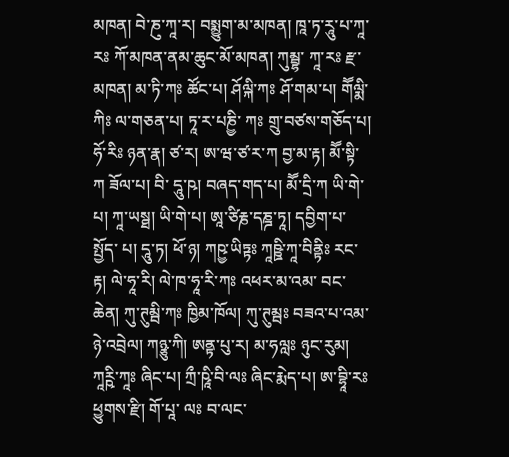མཁན། བེ་ཎུ་ཀཱ་ར། བསྨྱུག་མ་མཁན། ཁཱ་ཏ་རཱུ་པ་ཀཱ་རཿ ཀོ་མཁན་ནམ་ཆུང་མོ་མཁན། ཀུམྦྷ་ ཀཱ་རཿ རྫ་མཁན། མ་ཏི་ཀཿ ཚོང་པ། ཤོལྐི་ཀཿ ཤོ་གམ་པ། གཽལྨི་ཀིཿ ལ་གཅན་པ། ཏཱ་ར་པཎྱི་ ཀཿ གྲུ་བཙས་གཅོད་པ། ཧོ་རིཿ ཉན་རྣ། ཙ་ར། ཨ་ཝ་ཙ་ར་ཀ བྱ་མ་རྟ། མཽ་སྟི་ཀ ཟོལ་པ། བི་ དཱུ་ཥ། བཞད་གད་པ། མཽ་དྲི་ཀ ཡི་གེ་པ། ཀཱ་ཡསྠ། ཡི་གེ་པ། ཨཱ་ཙིརྞ་དཎྜ་ཏཱ། དབྱིག་པ་སྤྱོད་ པ། དཱུ་ཏ། ཕོ་ཉ། ཀཥྱ་ཡིཏྟཿ ཀཱཥྛི་ཀཱ་བིནྟིཿ རང་རྟ། ལེ་ཧཱ་རི། ལེ་ཁ་ཧཱ་རི་ཀཿ འཕར་མ་འམ་ བང་ཆེན། ཀུ་ཊུམྦི་ཀཿ ཁྱིམ་ཁོལ། ཀུ་ཊུམྦཿ བཟའ་པ་འམ་ཉེ་འབྲེལ། ཀཉྩུ་ཀི། ཨནྟ་པུ་ར། མ་ཧལླཿ ཉུང་རུམ། ཀཱཪྵི་ཀཱཿ ཞིང་པ། ཀྲྀ་ཥཱི་བི་ལཿ ཞིང་རྨེད་པ། ཨ་བྷཱི་རཿ ཕྱུགས་རྫི། གོ་པཱ་ ལཿ བ་ལང་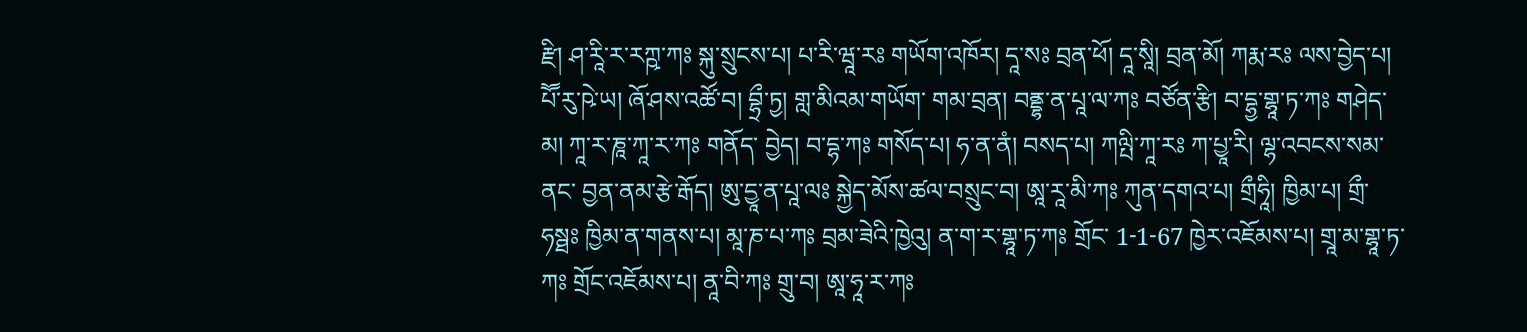རྫི། ཤ་རཱི་ར་རཀྵ་ཀཿ སྐུ་སྲུངས་པ། པ་རི་ཝཱ་རཿ གཡོག་འཁོར། དཱ་སཿ བྲན་ཕོ། དཱ་སཱི། བྲན་མོ། ཀརྨ་རཿ ལས་བྱེད་པ། པཽ་རུ་ཥེ་ཡ། ཞོ་ཤས་འཚོ་བ། བྷྲྀ་ཏྱ། གླ་མིའམ་གཡོག་ གམ་བྲན། བནྡྷ་ན་པཱ་ལ་ཀཿ བཙོན་རྩི། བ་དྷྱ་གྷཱ་ཏ་ཀཿ གཤེད་མ། ཀཱ་ར་ཎཱ་ཀཱ་ར་ཀཿ གནོད་ བྱེད། བ་དྷ་ཀཿ གསོད་པ། ཧ་ན་ནཾ། བསད་པ། ཀལྤི་ཀཱ་རཿ ཀ་པྱཱ་རི། ལྷ་འབངས་སམ་ནང་ བྱན་ནམ་རྩེ་རྒོད། ཨུ་དྱཱ་ན་པཱ་ལཿ སྐྱེད་མོས་ཚལ་བསྲུང་བ། ཨཱ་རཱ་མི་ཀཿ ཀུན་དགའ་པ། གྲྀཧཱི། ཁྱིམ་པ། གྲྀ་ཧསྠཿ ཁྱིམ་ན་གནས་པ། མཱ་ཎ་པ་ཀཿ བྲམ་ཟེའི་ཁྱེའུ། ན་ག་ར་གྷཱ་ཏ་ཀཿ གྲོང་ 1-1-67 ཁྱེར་འཇོམས་པ། གྲཱ་མ་གྷཱ་ཏ་ཀཿ གྲོང་འཇོམས་པ། ནཱ་བི་ཀཿ གྲུ་བ། ཨཱ་ཧཱ་ར་ཀཿ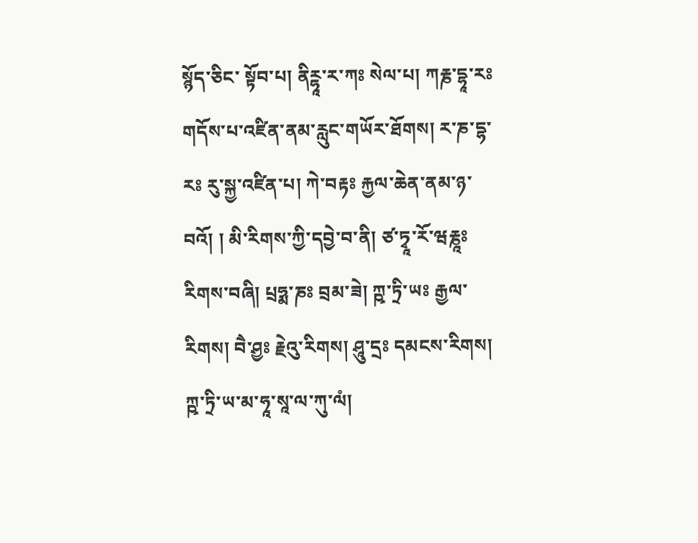སྙོད་ཅིང་ སྟོབ་པ། ནིཪྷཱ་ར་ཀཿ སེལ་པ། ཀརྞ་དྷཱ་རཿ གདོས་པ་འཛིན་ནམ་རླུང་གཡོར་ཐོགས། ར་ཎ་དྷ་ རཿ རུ་སྐྱ་འཛིན་པ། ཀེ་བརྟཿ རྐྱལ་ཆེན་ནམ་ཉ་བའོ། ། མི་རིགས་ཀྱི་དབྱེ་བ་ནི། ཙ་ཏྭཱ་རོ་ཝརྞཱཿ རིགས་བཞི། པྲཧྨ་ཎཿ བྲམ་ཟེ། ཀྵ་ཏྲི་ཡཿ རྒྱལ་རིགས། བཻ་ཤྱཿ རྗེའུ་རིགས། ཤཱུ་དྲཿ དམངས་རིགས། ཀྵ་ཏྲི་ཡ་མ་ཧཱ་སཱ་ལ་ཀུ་ལཾ།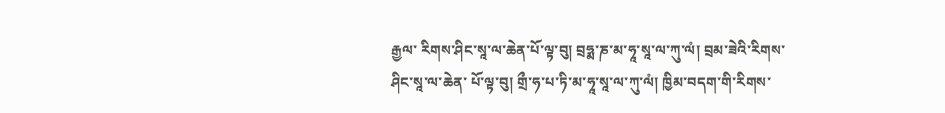རྒྱལ་ རིགས་ཤིང་སཱ་ལ་ཆེན་པོ་ལྟ་བུ། བྲཧྨ་ཎ་མ་ཧཱ་སཱ་ལ་ཀུ་ལཾ། བྲམ་ཟེའི་རིགས་ཤིང་སཱ་ལ་ཆེན་ པོ་ལྟ་བུ། གྲྀ་ཧ་པ་ཏི་མ་ཧཱ་སཱ་ལ་ཀུ་ལཾ། ཁྱིམ་བདག་གི་རིགས་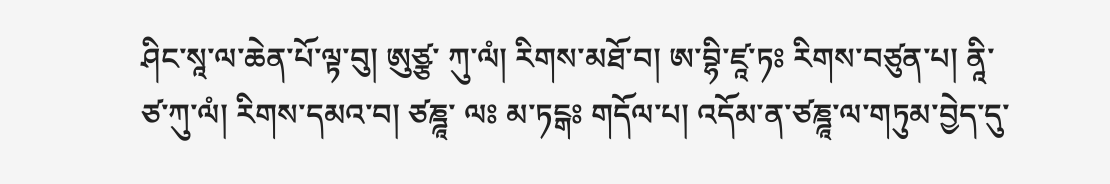ཤིང་སཱ་ལ་ཆེན་པོ་ལྟ་བུ། ཨུཙྩ་ ཀུ་ལཾ། རིགས་མཐོ་བ། ཨ་བྷི་ཛཱ་ཏཿ རིགས་བཙུན་པ། ནཱི་ཙ་ཀུ་ལཾ། རིགས་དམའ་བ། ཙཎྜཱ་ ལཿ མ་ཏངྒཿ གདོལ་པ། འདོམ་ན་ཙཎྜཱ་ལ་གཏུམ་བྱེད་དུ་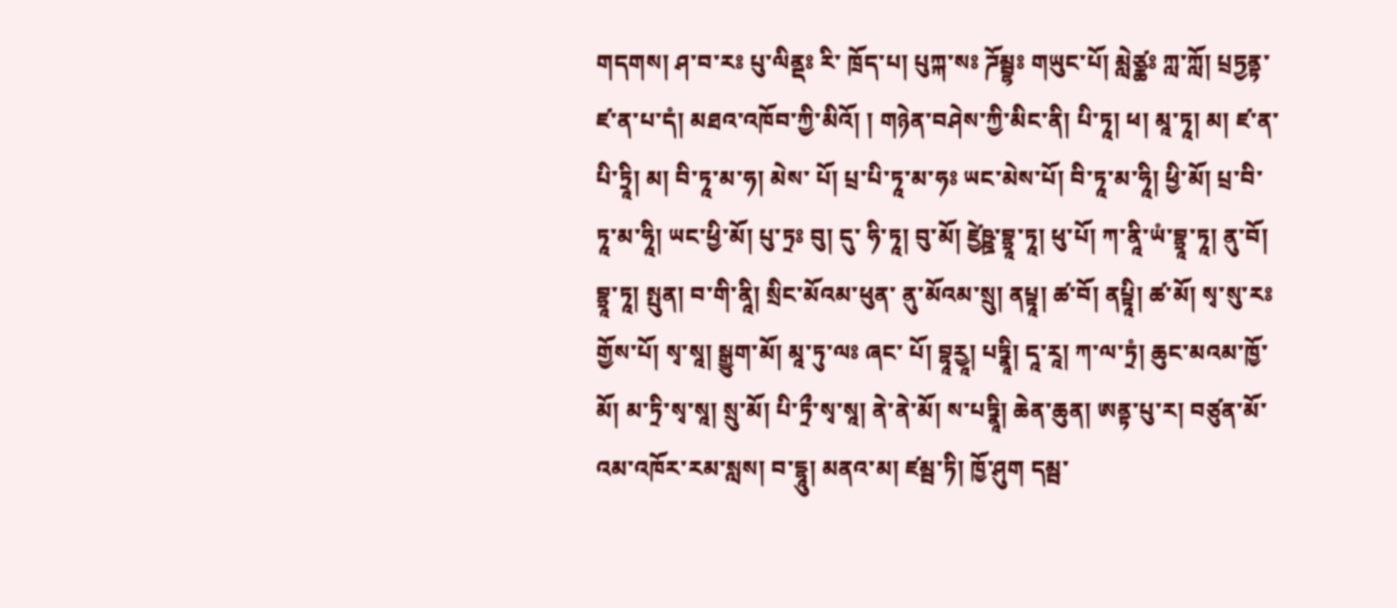གདགས། ཤ་བ་རཿ པུ་ལིནྡཿ རི་ ཁྲོད་པ། པུཀྐ་སཿ ཌོམྦྷཿ གཡུང་པོ། མླེཙྪཿ ཀླ་ཀློ། པྲཏྱནྟ་ཛ་ན་པ་དཾ། མཐའ་འཁོབ་ཀྱི་མིའོ། ། གཉེན་བཤེས་ཀྱི་མིང་ནི། པི་ཏཱ། ཕ། མཱ་ཏཱ། མ། ཛ་ན་པི་ཏྲཱི། མ། བི་ཏཱ་མ་ཧ། མེས་ པོ། པྲ་པི་ཏཱ་མ་ཧཿ ཡང་མེས་པོ། བི་ཏཱ་མ་ཧཱི། ཕྱི་མོ། པྲ་བི་ཏཱ་མ་ཧཱི། ཡང་ཕྱི་མོ། པུ་ཏྲཿ བུ། དུ་ ཧི་ཏཱ། བུ་མོ། ཛྱེཥྛ་བྷྲཱ་ཏཱ། ཕུ་པོ། ཀ་ནཱི་ཡཾ་བྷྲཱ་ཏཱ། ནུ་བོ། བྷྲཱ་ཏཱ། སྤུན། བ་གི་ནཱི། སྲིང་མོའམ་ཕུན་ ནུ་མོའམ་སྲུ། ནཔྟཱ། ཚ་བོ། ནཔྟཱི། ཚ་མོ། སྭ་སུ་རཿ གྱོས་པོ། སྭ་སཱ། སྒྱུག་མོ། མཱ་ཏུ་ལཿ ཞང་ པོ། བྷཱརྱཱ། པཏྣཱི། དཱ་རཱ། ཀ་ལ་ཏྲཾ། ཆུང་མའམ་ཁྱོ་མོ། མ་ཏྲི་སྭ་སཱ། སྲུ་མོ། པི་ཏྲྀ་སྭ་སཱ། ནེ་ནེ་མོ། ས་པཏྣཱི། ཆེན་ཆུན། ཨནྟ་པུ་ར། བཙུན་མོ་འམ་འཁོར་རམ་སླས། བ་དྷཱུ། མནའ་མ། ཛམྦ་ཏི། ཁྱོ་ཤུག དམྦ་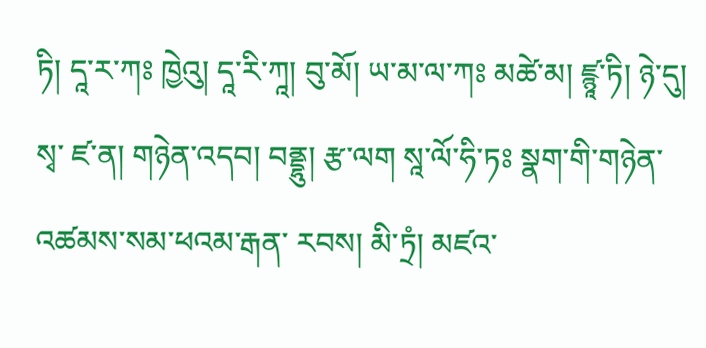ཏི། དཱ་ར་ཀཿ ཁྱེའུ། དཱ་རི་ཀཱ། བུ་མོ། ཡ་མ་ལ་ཀཿ མཚེ་མ། ཛྙཱ་ཏི། ཉེ་དུ། སྭ་ ཛ་ན། གཉེན་འདབ། བནྡྷུ། རྩ་ལག སཱ་ལོ་ཧི་ཏཿ སྣག་གི་གཉེན་འཚམས་སམ་ཕའམ་རྒན་ རབས། མི་ཏྲཾ། མཛའ་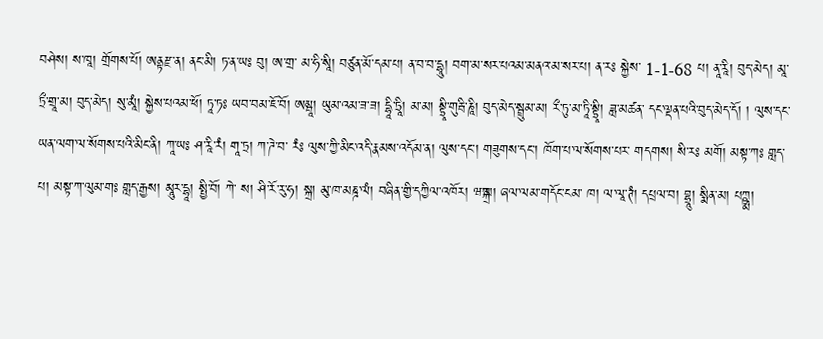བཤེས། ས་ཁཱ། གྲོགས་པོ། ཨནྟརྫ་ན། ནང་མི། ཏ་ན་ཡཿ བུ། ཨ་གྲ་ མ་ཧི་སཱི། བཙུན་མོ་དམ་པ། ན་བ་བ་དྷཱུ། བག་མ་སར་པའམ་མནའ་མ་སར་པ། ན་རཿ སྐྱེས་ 1-1-68 པ། ནཱ་རཱི། བུད་མེད། མཱ་ཏྲྀ་གྲཱ་མ། བུད་མེད། སུ་མཱཾ། སྐྱེས་པའམ་ཕོ། ཏཱ་ཏཿ ཡབ་བམ་ཇོ་བོ། ཨམྦཱ། ཡུམ་འམ་ཟ་ཟ། དྷཱི་ཏྲཱི། མ་མ། སྟྲཱི་གུརྦི་ཎཱི། བུད་མེད་སྦྲུམ་མ། རྀ་ཏུ་མ་ཏཱི་སྟྲཱི། ཟླ་མཚན་ དང་ལྡན་པའི་བུད་མེད་དོ། ། ལུས་དང་ཡན་ལག་ལ་སོགས་པའི་མིང་ནི། ཀཱ་ཡཿ ཤ་རཱི་རཾ། གཱ་ཏྲ། ཀ་ཌེ་བ་ རཾཿ ལུས་ཀྱི་མིང་འདི་རྣམས་འདོམ་ན། ལུས་དང་། གཟུགས་དང་། ཁོག་པ་ལ་སོགས་པར་ གདགས། སི་རཿ མགོ། མསྟ་ཀཿ གླད་པ། མསྟ་ཀ་ལུམ་གཿ གླད་རྒྱས། མཱུར་དྷཱ། སྤྱི་བོ། ཀེ་ ས། ཤི་རོ་རུ་ཧ། སྐྲ། མུ་ཁ་མཎྜ་ལཾ། བཞིན་གྱི་དཀྱིལ་འཁོར། ཝཀྐྲ་མ། ཞལ་ལམ་གདོང་ངམ་ ཁ། ལ་ལཱ་ཊཾ། དཔྲལ་བ། བྷྲཱུ། སྨིན་མ། པཀྵྨ།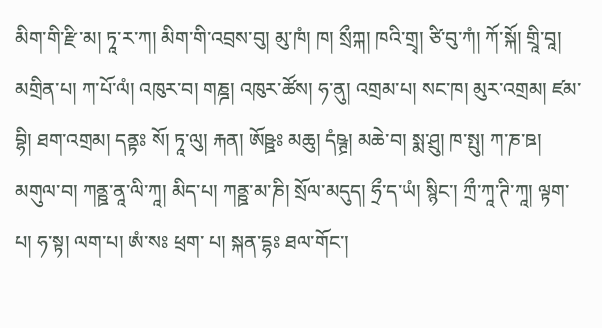མིག་གི་རྫི་མ། ཏཱ་ར་ཀ། མིག་གི་འབྲས་བུ། མུ་ཁཾ། ཁ། སྲྀཀྐ། ཁའི་གྲྭ། ཙི་བུ་ཀཾ། ཀོ་སྐོ། གྲཱི་བཱ། མགྲིན་པ། ཀ་པོ་ལཾ། འཁུར་བ། གཎྜ། འཁུར་ཚོས། ཧ་ནུ། འགྲམ་པ། སང་ཁ། མུར་འགྲམ། ཛམ་བྷི། ཐག་འགྲམ། དནྟཿ སོ། ཏཱ་ལུ། རྐན། ཨོཥྛཿ མཆུ། དཾཥྚྲ། མཆེ་བ། སྨ་ཤྲུ། ཁ་སྤུ། ཀ་ཎ་ཋ། མགུལ་བ། ཀནྛ་ནཱ་ལི་ཀཱ། མིད་པ། ཀནྛ་མ་ཎི། སྲོལ་མདུད། ཧྲྀ་ད་ཡཾ། སྙིང་། ཀྲྀ་ཀཱ་ཊི་ཀཱ། ལྟག་པ། ཧ་སྟ། ལག་པ། ཨཾ་སཿ ཕྲག་ པ། སྐན་དྷཿ ཐལ་གོང་།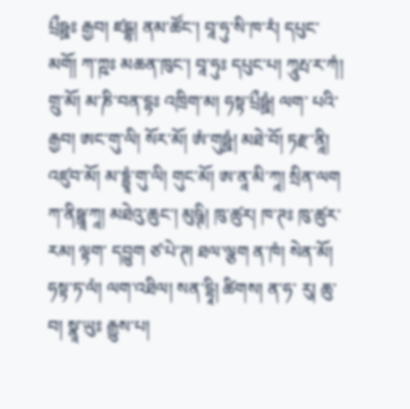པྲྀཥྛཿ རྒྱབ། ཛངྒྷ། ནམ་ཚོང་། བཱ་ཧུ་སི་ཁ་རཾ། དཔུང་མགོ། ཀ་ཀྵཿ མཆན་ཁུང་། བཱ་ཧུཿ དཔུང་པ། ཀཱུརྤ་ར་ཀཾ། གྲུ་མོ། མ་ཎི་བན་དྷཿ འཁྲིག་མ། ཧསྟ་པྲྀཥྛཾ། ལག་ པའི་རྒྱབ། ཨང་གུ་ལི། སོར་མོ། ཨཾ་གུཥྛཾ། མཐེ་བོ། ཏརྫ་ནཱི། འཛུབ་མོ། མ་དྷྱཱཾ་གུ་ལི། གུང་མོ། ཨ་ནཱ་མི་ཀཱ། སྲིན་ལག ཀ་ནིཥྛཱ་ཀཱ། མཐེའུ་ཆུང་། མུཥྚི། ཁུ་ཚུར། ཁ་ཊཿ ཁུ་ཚུར་རམ། ལྟག་ དབྱུག ཙ་པེ་ཊ། ཐལ་ལྕག ན་ཁཾ། སེན་མོ། ཧསྟ་ཏ་ལཾ། ལག་འཐིལ། སན་དྷཱི། ཚིགས། ན་ཧ་ རུ། ཆུ་བ། སྣཱ་ཡུཿ རྒྱུས་པ།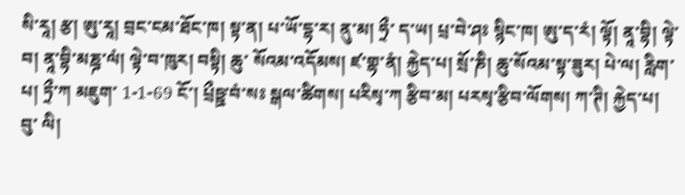སི་རཱ། རྩ། ཨུ་རཱ། བྲང་ངམ་ཐོང་ཁ། སྟ་ན། པ་ཡོ་དྷ་ར། ནུ་མ། ཧྲྀ་ ད་ཡ། པྲ་བེ་ཤཿ སྙིང་ཁ། ཨུ་ད་རཾ། ལྟོ། ནཱ་བྷི། ལྟེ་བ། ནཱ་བྷི་མཎྜ་ལཾ། ལྟེ་བ་ཁུར། བསྟི། ཆུ་ སོའམ་འདོམས། ཛ་གྷ་ནཾ། རྐྱེད་པ། སྲོ་ཎི། ཆུ་སོའམ་སྟ་ཟུར། པེ་ལ། རླིག་པ། ཏྲྀ་ཀ མཇུག་ 1-1-69 ངོ་། པྲྀཥྛ་བཾ་སཿ སྒལ་ཚིགས། པརིསྭ་ཀ རྩིབ་མ། པརསྭ་རྩིབ་ལོགས། ཀ་ཊི། རྐྱེད་པ། བུ་ ལི།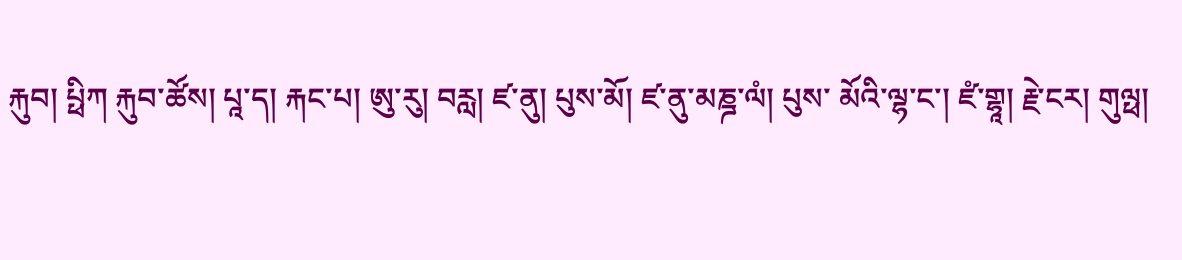རྐུབ། པྥིཀ རྐུབ་ཚོས། པཱ་ད། རྐང་པ། ཨུ་རུ། བརླ། ཛ་ནུ། པུས་མོ། ཛ་ནུ་མཎྜ་ལཾ། པུས་ མོའི་ལྷ་ང་། ཛཾ་གྷཱ། རྗེ་ངར། གུལྥ།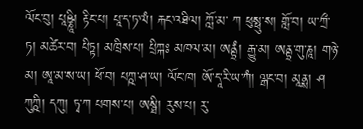ལོང་བུ། པཱཥྞཱི། རྟིང་པ། པཱ་ད་ཏ་ལཾ། རྐང་འཐིལ། ཀློ་མ་ ཀ ཕུསྥུ་ས། གློ་བ། ཡ་ཀྲྀ་ཏ། མཚེར་བ། པིཏྟ། མཁྲིས་པ། པྲིཀྐཿ མཁལ་མ། ཨནྟྲཾ། རྒྱུ་མ། ཨནྟྲ་གུ་ཎཱ། གཉེ་མ། ཨཱ་མ་ས་ཡ། ཕོ་བ། པཀྵ་ཤ་ཡ། ལོང་ཁ། ཨོ་དཱ་རི་ཡ་ཀཾ། ལྒང་བ། མཱནྶ། ཤ ཀུཀྵི། དཀུ། ཏྭ་ཀ པགས་པ། ཨསྠི། རུས་པ། རུ་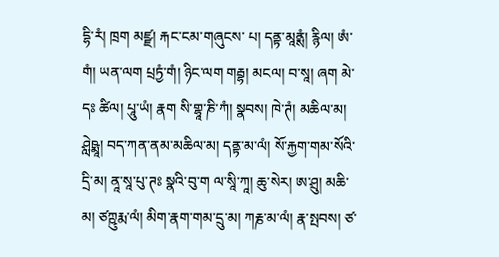དྷི་རཾ། ཁྲག མཛྫ། རྐང་ངམ་གཞུངས་ པ། དནྟ་མཱནྶཾ། རྙིལ། ཨཾ་གཾ། ཡན་ལག པྲཏྱཾ་གཾ། ཉིང་ལག གརྦྷ། མངལ། བ་སཱ། ཞག མེ་དཿ ཚིལ། པཱུ་ཡཾ། རྣག སི་གྷཱ་ཎི་ཀཾ། སྣབས། ཁེ་ཊཾ། མཆིལ་མ། ཤླེཥྨཱ། བད་ཀན་ནམ་མཆིལ་མ། དནྟ་མ་ལཾ། སོ་རྐྱག་གམ་སོའི་དྲི་མ། ནཱ་སཱ་པུ་ཊཿ སྣའི་བུ་ག ལ་སཱི་ཀཱ། ཆུ་སེར། ཨ་ཤྲུ། མཆི་ མ། ཙཀྵུརྨ་ལཾ། མིག་རྣག་གམ་དྲུ་མ། ཀརྞ་མ་ལཾ། རྣ་སྤབས། ཙ་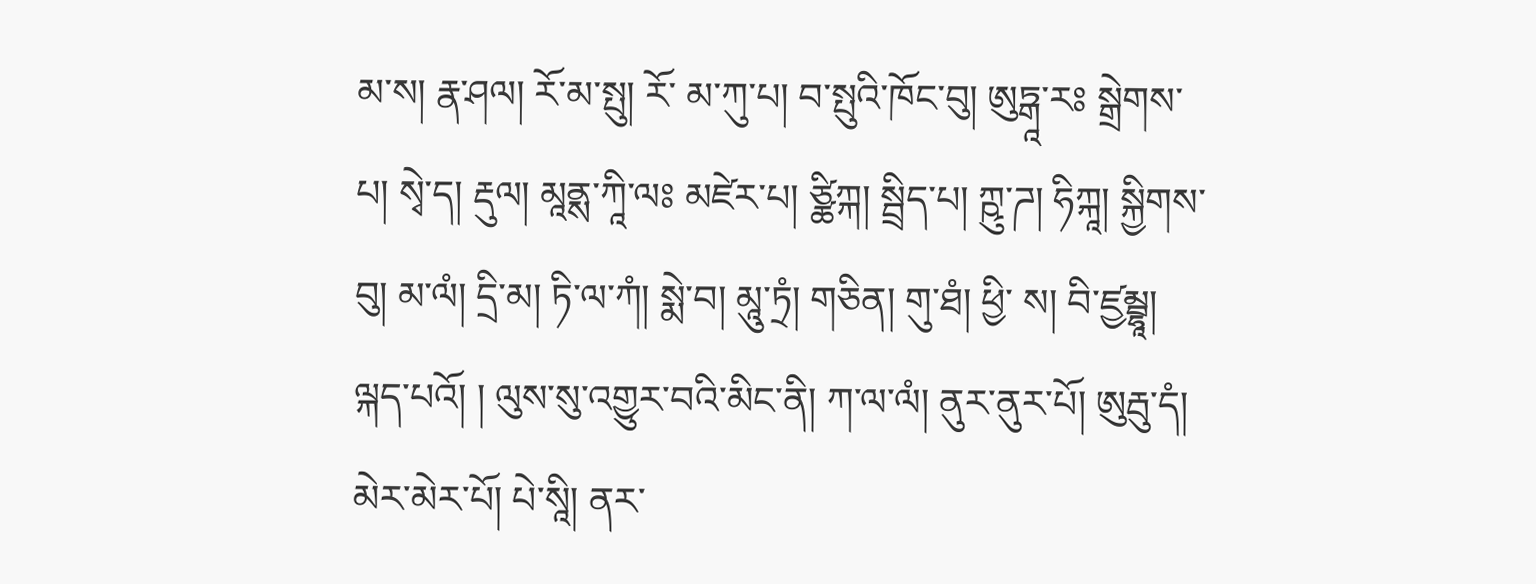མ་ས། རྣ་ཤལ། རོ་མ་སྤུ། རོ་ མ་ཀུ་པ། བ་སྤུའི་ཁོང་བུ། ཨུཏྒཱ་རཿ སྒྲེགས་པ། སྭེ་ད། རྡུལ། མཱནྶ་ཀཱི་ལཿ མཛེར་པ། ཙྪིཀྐ། སྦྲིད་པ། ཀྵུ་ཌ། ཧིཀྐཱ། སྐྱིགས་བུ། མ་ལཾ། དྲི་མ། ཏི་ལ་ཀཾ། སྨེ་བ། མཱུ་ཏྲཾ། གཅིན། གུ་ཐཾ། ཕྱི་ ས། བི་ཛྱམྦྷཱ། ལྐད་པའོ། ། ལུས་སུ་འགྱུར་བའི་མིང་ནི། ཀ་ལ་ལཾ། ནུར་ནུར་པོ། ཨུརྦུ་དཾ། མེར་མེར་པོ། པེ་སཱི། ནར་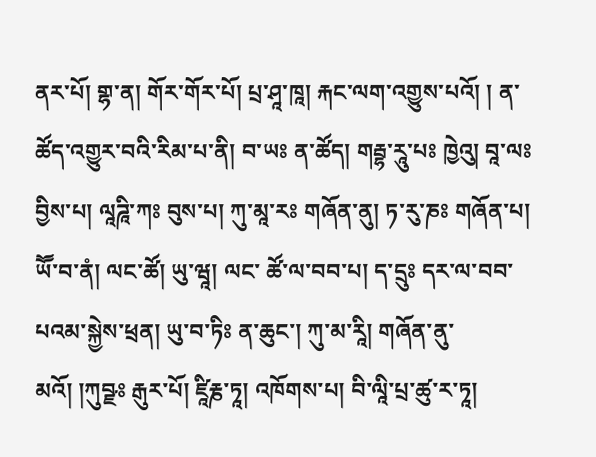ནར་པོ། གྷ་ན། གོར་གོར་པོ། པྲ་ཤཱ་ཁཱ། རྐང་ལག་འགྱུས་པའོ། ། ན་ཚོད་འགྱུར་བའི་རིམ་པ་ནི། བ་ཡཿ ན་ཚོད། གརྦྷ་རཱུ་པཿ ཁྱེའུ། བཱ་ལཿ བྱིས་པ། ལཱཌཱི་ཀཿ བུས་པ། ཀུ་མཱ་རཿ གཞོན་ནུ། ཏ་རུ་ཎཿ གཞོན་པ། ཡཽ་བ་ནཾ། ལང་ཚོ། ཡུ་ཝཱ། ལང་ ཚོ་ལ་བབ་པ། ད་དྲུཿ དར་ལ་བབ་པའམ་སྐྱེས་ཕྲན། ཡུ་བ་ཏིཿ ན་ཆུང་། ཀུ་མ་རཱི། གཞོན་ནུ་ མའོ། །ཀུབྫཿ རྒུར་པོ། ཛཱིརྞ་ཏཱ། འཁོགས་པ། བི་ལཱི་པྲ་ཚུ་ར་ཏཱ།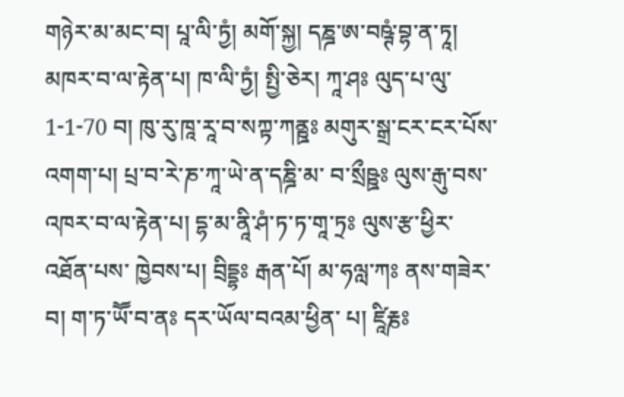གཉེར་མ་མང་བ། པཱ་ལི་ཏྱཾ། མགོ་སྐྱ། དཎྜ་ཨ་བཥྚཾ་བྷ་ན་ཏཱ། མཁར་བ་ལ་རྟེན་པ། ཁ་ལི་ཏྱཾ། སྤྱི་ཅེར། ཀཱ་ཤཿ ལུད་པ་ལུ་ 1-1-70 བ། ཁུ་རུ་ཁཱ་རཱ་བ་སཀྟ་ཀནྛཿ མགུར་སྒྲ་ངར་ངར་པོས་འགག་པ། པྲ་བ་རེ་ཎ་ཀཱ་ཡེ་ན་དཎྜི་མ་ བ་སྲྀཥྛཿ ལུས་རྒུ་བས་འཁར་བ་ལ་རྟེན་པ། དྷ་མ་ནཱི་ཤཾ་ཏ་ཏ་གཱ་ཏྲཿ ལུས་རྩ་ཕྱིར་འཐོན་པས་ ཁྱེབས་པ། བྲིདྡྷཿ རྒན་པོ། མ་ཧལླ་ཀཿ ནས་གཟེར་བ། ག་ཏ་ཡཽ་བ་ནཿ དར་ཡོལ་བའམ་ཕྱིན་ པ། ཛཱིརྞཿ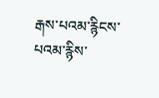རྒས་པའམ་རྙིངས་པའམ་རྙིས་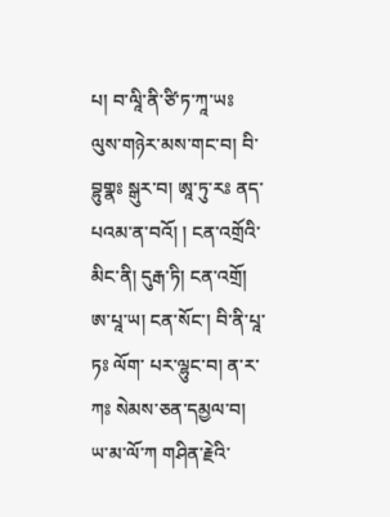པ། བ་ལཱི་ནི་ཙི་ཏ་ཀཱ་ཡཿ ལུས་གཉེར་མས་གང་བ། བི་བྷུགྣཿ སྒུར་བ། ཨཱ་ཏུ་རཿ ནད་པའམ་ན་བའོ། ། ངན་འགྲོའི་མིང་ནི། དུརྒ་ཏི། ངན་འགྲོ། ཨ་པཱ་ཡ། ངན་སོང་། བི་ནི་པཱ་ཏཿ ལོག་ པར་ལྷུང་བ། ན་ར་ཀཿ སེམས་ཅན་དམྱལ་བ། ཡ་མ་ལོ་ཀ གཤིན་རྗེའི་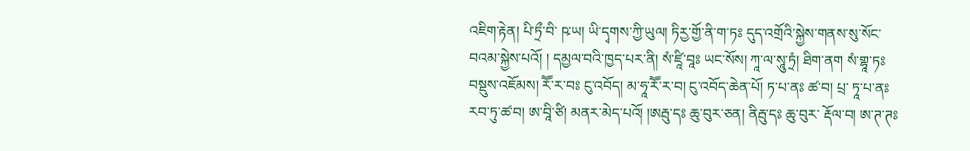འཇིག་རྟེན། པི་ཏྲྀ་བི་ ཥ་ཡ། ཡི་དྭགས་ཀྱི་ཡུལ། ཏིརྱ་གྱོ་ནི་ག་ཏཿ དུད་འགྲོའི་སྐྱེས་གནས་སུ་སོང་བའམ་སྐྱེས་པའོ། ། དམྱལ་བའི་ཁྱད་པར་ནི། སཾ་ཛཱི་བཱཿ ཡང་སོས། ཀཱ་ལ་སཱུ་ཏྲཾ། ཐིག་ནག སཾ་གྷཱ་ཏཿ བསྡུས་འཇོམས། རཽ་ར་བཿ ངུ་འབོད། མ་ཧཱ་རཽ་ར་བ། ངུ་འབོད་ཆེན་པོ། ཏ་པ་ནཿ ཚ་བ། པྲ་ ཏཱ་པ་ནཿ རབ་ཏུ་ཚ་བ། ཨ་བཱི་ཙི། མནར་མེད་པའོ། །ཨརྦུ་དཿ ཆུ་བུར་ཅན། ནིརྦུ་དཿ ཆུ་བུར་ རྡོལ་བ། ཨ་ཊ་ཊཿ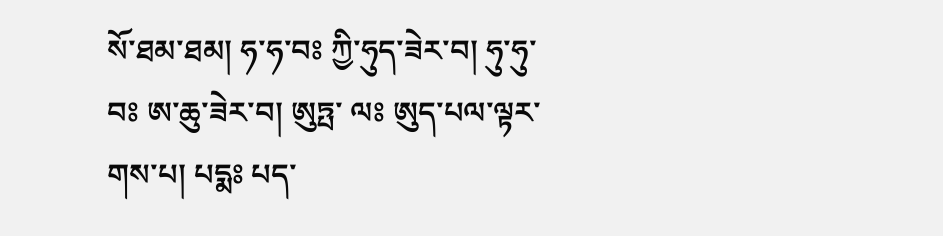སོ་ཐམ་ཐམ། ཧ་ཧ་བཿ ཀྱི་ཧུད་ཟེར་བ། ཧུ་ཧུ་བཿ ཨ་ཆུ་ཟེར་བ། ཨུཏྤ་ ལཿ ཨུད་པལ་ལྟར་གས་པ། པདྨཿ པད་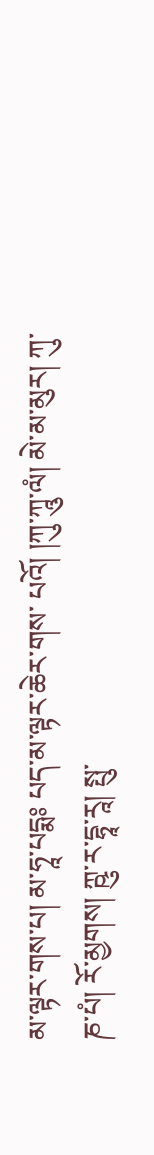མ་ལྟར་གས་པ། མ་ཧཱ་པདྨཿ པད་མ་ལྟར་ཆེར་གས་ པའོ། །ཀུ་ཀཱུ་ལཾ། མེ་མ་མུར། ཀུ་ཎ་པཾ། རོ་མྱགས། ཀྵུ་ར་དྷཱ་རཱ། སྤུ་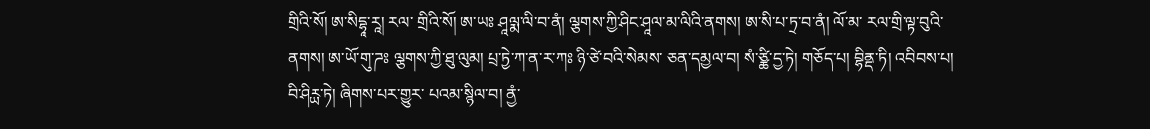གྲིའི་སོ། ཨ་སིདྷཱ་རཱ། རལ་ གྲིའི་སོ། ཨ་ཡཿ ཤཱལྨ་ལི་བ་ནཾ། ལྕགས་ཀྱི་ཤིང་ཤཱལ་མ་ལིའི་ནགས། ཨ་སི་པ་ཏྲ་བ་ནཾ། ལོ་མ་ རལ་གྲི་ལྟ་བུའི་ནགས། ཨ་ཡོ་གུ་ཌཿ ལྕགས་ཀྱི་ཐུ་ལུམ། པྲ་ཏྱེ་ཀ་ན་ར་ཀཿ ཉི་ཙེ་བའི་སེམས་ ཅན་དམྱལ་བ། སཾ་ཙྪི་དྱ་ཏེ། གཅོད་པ། བྷིནྡ་ཏི། འབིབས་པ། བི་ཤིཪྻ་ཏེ། ཞིགས་པར་གྱུར་ པའམ་སྙིལ་བ། ནྱཾ་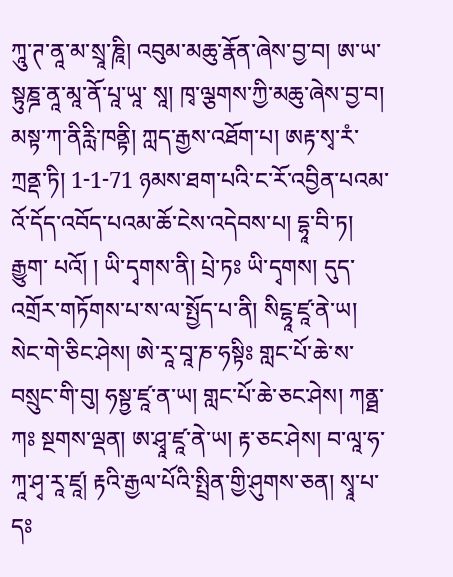ཀཱུ་ཊ་ནཱ་མ་སྲཱ་ཎཱི། འབུམ་མཆུ་རྣོན་ཞེས་བྱ་བ། ཨ་ཡ་སྟུཎྜ་ནཱ་མཱ་ནོ་པཱ་ཡཱ་ སཱ། ཁྭ་ལྕགས་ཀྱི་མཆུ་ཞེས་བྱ་བ། མསྟ་ཀ་ནིརླི་ཁནྟི། ཀླད་རྒྱས་འཐོག་པ། ཨརྟ་སྭ་རཾ་ཀྲནྡ་ཏི། 1-1-71 ཉམས་ཐག་པའི་ང་རོ་འབྱིན་པའམ་འོ་དོད་འབོད་པའམ་ཆོ་ངེས་འདེབས་པ། དྷཱ་བི་ཏ། རྒྱུག་ པའོ། ། ཡི་དྭགས་ནི། པྲེ་ཏཿ ཡི་དྭགས། དུད་འགྲོར་གཏོགས་པ་ས་ལ་སྤྱོད་པ་ནི། སིངྷཱ་ཛཱ་ནེ་ཡ། སེང་གེ་ཅིང་ཤེས། ཨེ་རཱ་བཱ་ཎ་ཧསྟིཿ གླང་པོ་ཆེ་ས་བསྲུང་གི་བུ། ཧསྟྱ་ཛཱ་ན་ཡ། གླང་པོ་ཆེ་ཅང་ཤེས། ཀནྠ་ཀཿ སྔགས་ལྡན། ཨ་ཤྭཱ་ཛཱ་ནེ་ཡ། རྟ་ཅང་ཤེས། བ་ལཱ་ཧ་ཀཱ་ཤྭ་རཱ་ཛཱ། རྟའི་རྒྱལ་པོའི་སྤྲིན་གྱི་ཤུགས་ཅན། སྭཱ་པ་དཿ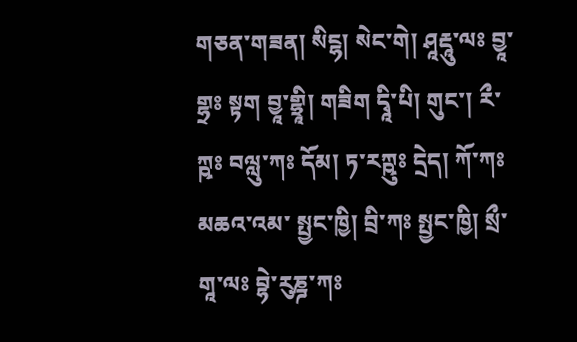གཅན་གཟན། སིངྷ། སེང་གེ། ཤཱརྡཱུ་ལཿ བྱཱ་གྷྲཿ སྟག བྱཱ་གྷྲཱི། གཟིག དྭཱི་པི། གུང་། རྀ་ཀྵཿ བལླུ་ཀཿ དོམ། ཏ་རཀྵུཿ དྲེད། ཀོ་ཀཿ མཆའ་འམ་ སྤྱང་ཁྱི། བྲི་ཀཿ སྤྱང་ཁྱི། སྲྀ་གཱ་ལཿ བྷེ་རུཎྜ་ཀཿ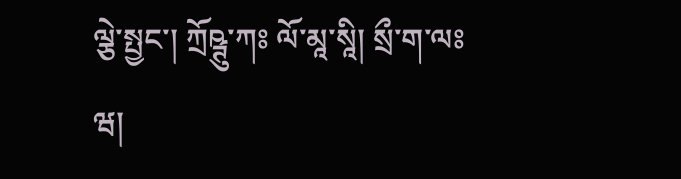ལྕེ་སྤྱང་། ཀྲོཥྚུ་ཀཿ ལོ་མཱ་སཱི། སྲྀ་ག་ལཿ ཝ།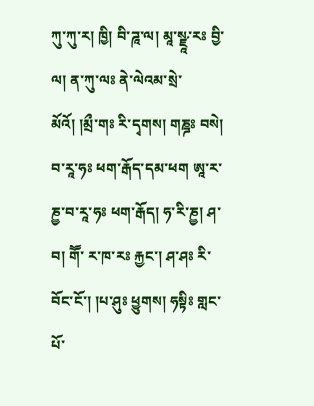ཀུ་ཀུ་ར། ཁྱི། བི་ཌཱ་ལ། མཱ་སྫཱ་རཿ བྱི་ལ། ན་ཀུ་ལཿ ནེ་ལེའམ་སྲེ་མོའོ། །མྲྀ་གཿ རི་དྭགས། གཎྜཿ བསེ། བ་རཱ་ཧཿ ཕག་རྒོད་དམ་ཕག ཨཱ་ར་ཎྱ་བ་རཱ་ཧཿ ཕག་རྒོད། ཧ་རི་ཎྱ། ཤ་བ། གཽ་ ར་ཁ་རཿ རྐྱང་། ཤ་ཤཿ རི་བོང་ངོ་། །པ་ཤུཿ ཕྱུགས། ཧསྟིཿ གླང་པོ་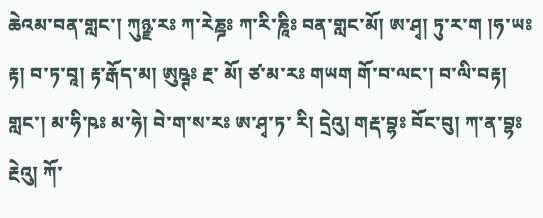ཆེའམ་བན་གླང་། ཀུཉྫ་རཿ ཀ་རེཎྜཿ ཀ་རི་ཎཱིཿ བན་གླང་མོ། ཨ་ཤྭ། ཏུ་ར་ག །ཧ་ཡཿ རྟ། བ་ཏ་བཱ། རྟ་རྒོད་མ། ཨུཥྚཿ རྔ་ མོ། ཙ་མ་རཿ གཡག གོ་བ་ལང་། བ་ལི་བརྟ། གླང་། མ་ཧི་ཥཿ མ་ཧེ། བེ་ག་ས་རཿ ཨ་ཤྭ་ཏ་ རི། དྲེའུ། གརྡ་བྷཿ བོང་བུ། ཀ་ན་བྷཿ རྔེའུ། ཀོ་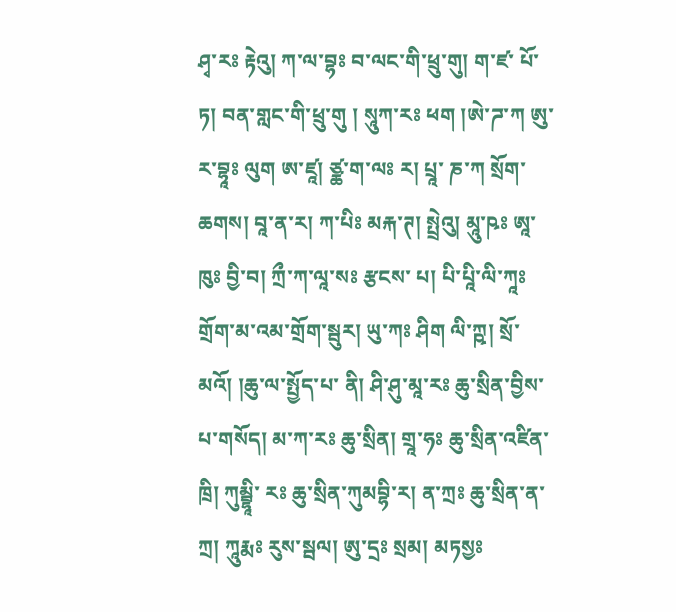ཤྭ་རཿ རྟེའུ། ཀ་ལ་བྷཿ བ་ལང་གི་ཕྲུ་གུ། ག་ཛ་ པོ་ཏ། བན་གླང་གི་ཕྲུ་གུ ། སཱུཀ་རཿ ཕག །ཨེ་ཌ་ཀ ཨུ་ར་བྷཱཿ ལུག ཨ་ཛཱ། ཙྪ་ག་ལཿ ར། པྲཱ་ ཎ་ཀ སྲོག་ཆགས། བཱ་ན་ར། ཀ་པིཿ མརྐ་ཊ། སྤྲེའུ། མཱུ་ཥཿ ཨཱ་ཁུཿ བྱི་བ། ཀྲྀ་ཀ་ལཱ་སཿ རྩངས་ པ། པི་པཱི་ལི་ཀཱཿ གྲོག་མ་འམ་གྲོག་སྦུར། ཡུ་ཀཿ ཤིག ལི་ཀྵ། སྲོ་མའོ། །ཆུ་ལ་སྤྱོད་པ་ ནི། ཤི་ཤུ་མཱ་རཿ ཆུ་སྲིན་བྱིས་པ་གསོད། མ་ཀ་རཿ ཆུ་སྲིན། གྲཱ་ཧཿ ཆུ་སྲིན་འཛིན་ཁྲི། ཀུམྦྷཱི་ རཿ ཆུ་སྲིན་ཀུམབྷི་ར། ན་ཀྲཿ ཆུ་སྲིན་ན་ཀྲ། ཀཱུརྨཿ རུས་སྦལ། ཨུ་དྲཿ སྲམ། མཏསྱཿ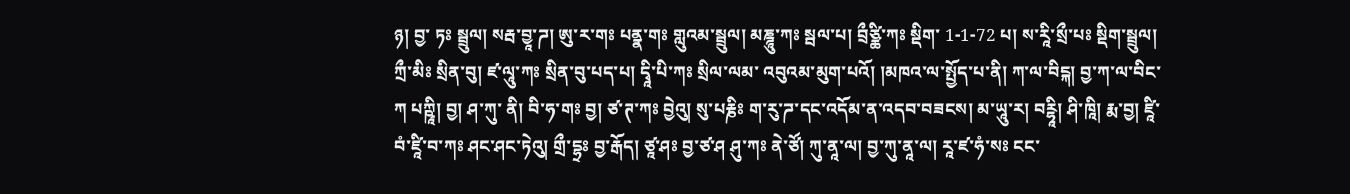ཉ། བྱ་ ཏཿ སྦྲུལ། སརྦ་བྱཱ་ཌ། ཨུ་ར་གཿ པནྣ་གཿ གླུའམ་སྦྲུལ། མཎྜཱུ་ཀཿ སྦལ་པ། བྲྀཙྪི་ཀཿ སྡིག་ 1-1-72 པ། ས་རཱི་སྲྀ་པཿ སྡིག་སྦྲུལ། ཀྲྀ་མིཿ སྲིན་བུ། ཛ་ལཱུ་ཀཿ སྲིན་བུ་པད་པ། དྭཱི་པི་ཀཿ སྲིལ་ལམ་ འབུའམ་མུག་པའོ། །མཁའ་ལ་སྤྱོད་པ་ནི། ཀ་ལ་བིངྐ། བྱ་ཀ་ལ་བིང་ཀ པཀྵཱི། བྱ། ཤ་ཀུ་ ནི། བི་ཧ་གཿ བྱ། ཙ་ཊ་ཀཿ བྱེའུ། སུ་པརྞིཿ ག་རུ་ཌ་དང་འདོམ་ན་འདབ་བཟངས། མ་ཡཱུ་ར། བཪྷཱི། ཤི་ཁཱི། རྨ་བྱ། ཛཱི་བཾ་ཛཱི་བ་ཀཿ ཤང་ཤང་ཏེའུ། གྲྀ་དྷྲཿ བྱ་རྒོད། ཙཱ་ཤཿ བྱ་ཙ་ཤ ཤུ་ཀཿ ནེ་ཙོ། ཀུ་ནཱ་ལ། བྱ་ཀུ་ནཱ་ལ། རཱ་ཛ་ཧཾ་སཿ ངང་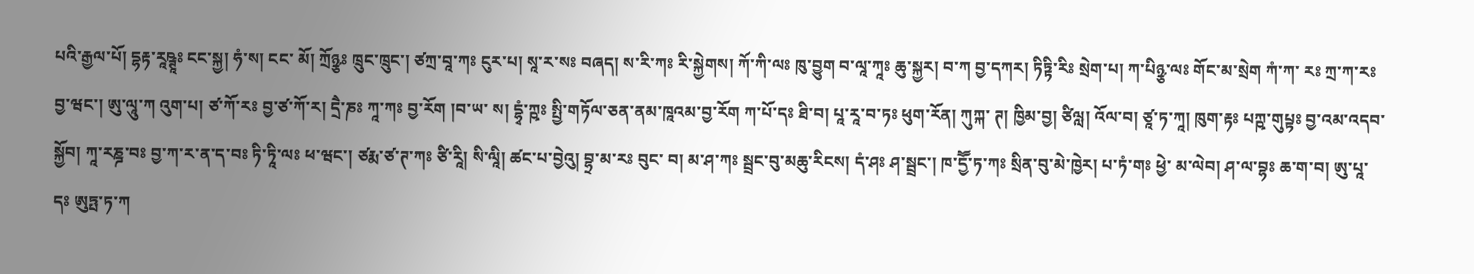པའི་རྒྱལ་པོ། དྷརྟ་རཱཥྚཱཿ ངང་སྐྱ། ཧཾ་ས། ངང་ མོ། ཀྲོཉྩཿ ཁྲུང་ཁྲུང་། ཙཀྲ་བཱ་ཀཿ ངུར་པ། སཱ་ར་སཿ བཞད། ས་རི་ཀཿ རི་སྐྱེགས། ཀོ་ཀི་ལཿ ཁུ་བྱུག བ་ལཱ་ཀཱཿ ཆུ་སྐྱར། བ་ཀ བྱ་དཀར། ཏིཏྟི་རིཿ སྲེག་པ། ཀ་པིཉྩ་ལཿ གོང་མ་སྲེག ཀཾ་ཀ་ རཿ ཀྲ་ཀ་རཿ བྱ་ཝང་། ཨུ་ལཱུ་ཀ འུག་པ། ཙ་ཀོ་རཿ བྱ་ཙ་ཀོ་ར། དྲཻ་ཎཿ ཀཱ་ཀཿ བྱ་རོག །བ་ཡ་ ས། དྷྭཾ་ཀྵཿ སྤྱི་གཏོལ་ཅན་ནམ་ཁཱའམ་བྱ་རོག ཀ་པོ་དཿ ཐི་བ། པཱ་རཱ་བ་ཏཿ ཕུག་རོན། ཀུཀྐ་ ཊ། ཁྱིམ་བྱ། ཙིལླ། འོལ་བ། ཙཱ་ཏ་ཀཱ། ཁུག་རྟཿ པཀྵ་གུཔྟཿ བྱ་འམ་འདབ་སྐྱོབ། ཀཱ་རཎྜ་བཿ བྱ་ཀ་ར་ན་ད་བཿ ཏི་ཏཱི་ལཿ ཕ་ཝང་། ཙརྨ་ཙ་ཊ་ཀཿ ཙི་རཱི། སི་ལཱི། ཚང་པ་བྱེའུ། བྷྲ་མ་རཿ བུང་ བ། མ་ཤ་ཀཿ སྦྲང་བུ་མཆུ་རིངས། དཾ་ཤཿ ཤ་སྦྲང་། ཁ་དྱཽ་ཏ་ཀཿ སྲིན་བུ་མེ་ཁྱེར། པ་ཏཾ་གཿ ཕྱེ་ མ་ལེབ། ཤ་ལ་བྷཿ ཆ་ག་བ། ཨུ་པཱ་དཿ ཨུཏྤ་ཏ་ཀ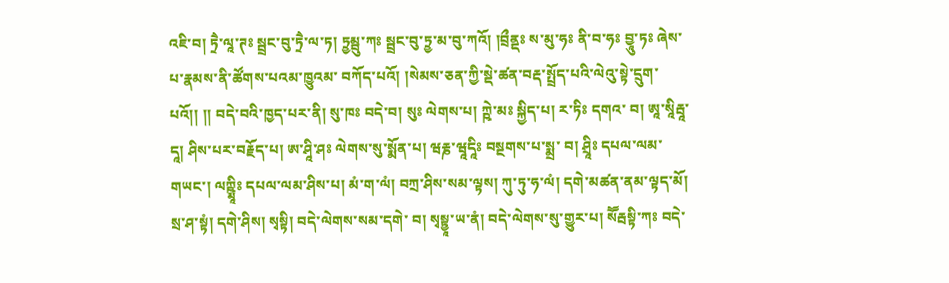འཇི་བ། ཏྲཻ་ལཱ་ཊཿ སྦྲང་བུ་ཏྲཻ་ལ་ཏ། ཏྲྱམྦུ་ཀཿ སྦྲང་བུ་ཏྲྱ་མ་བུ་ཀའོ། །བྲྀནྡཿ ས་མུ་ཧཿ ནི་བ་ཧཿ བྱཱུ་ཏཿ ཞེས་པ་རྣམས་ནི་ཚོགས་པའམ་ཁྱུའམ་ བཀོད་པའོ། །སེམས་ཅན་ཀྱི་སྡེ་ཚན་བརྡ་སྤྲོད་པའི་ལེའུ་སྟེ་དྲུག་པའོ།། །། བདེ་བའི་ཁྱད་པར་ནི། སུ་ཁཿ བདེ་བ། སུཿ ལེགས་པ། ཀྵེ་མཿ སྐྱིད་པ། ར་ཏིཿ དགའ་ བ། ཨཱ་སཱིརྦཱ་དཱ། ཤིས་པར་བརྗོད་པ། ཨ་ཤཱི་ཤཿ ལེགས་སུ་སྨོན་པ། ཝརྞ་ཝཱདཱིཿ བསྔགས་པ་སྨྲ་ བ། ཤྲཱིཿ དཔལ་ལམ་གཡང་། ལཀྵྨཱིཿ དཔལ་ལམ་ཤིས་པ། མཾ་ག་ལཾ། བཀྲ་ཤིས་སམ་ལྟས། ཀུ་ཏུ་ཧ་ལཾ། དགེ་མཚན་ནམ་ལྟད་མོ། སྲ་ཤ་སྟཾ། དགེ་ཤིས། སྭསྟི། བདེ་ལེགས་སམ་དགེ་ བ། སྭསྟྱཱ་ཡ་ནཾ། བདེ་ལེགས་སུ་གྱུར་པ། སཽརྦསྟི་ཀཿ བདེ་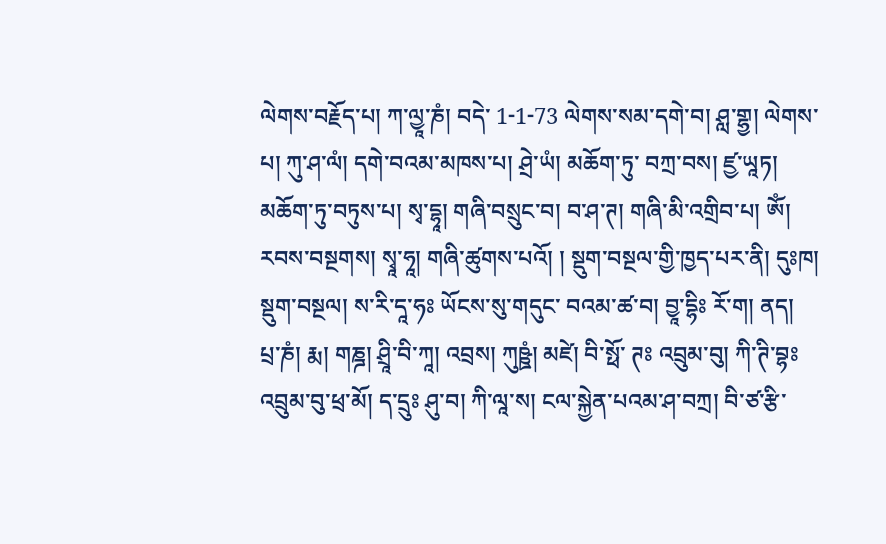ལེགས་བརྗོད་པ། ཀ་ལྱཱ་ཎཾ། བདེ་ 1-1-73 ལེགས་སམ་དགེ་བ། ཤླ་གྷྱ། ལེགས་པ། ཀུ་ཤ་ལཾ། དགེ་བའམ་མཁས་པ། ཤྲེ་ཡཾ། མཆོག་ཏུ་ བཀྲ་བས། ཛྱ་ཡཱཏ། མཆོག་ཏུ་བཏུས་པ། སྭ་དྷཱ། གཞི་བསྲུང་བ། བ་ཤ་ཊ། གཞི་མི་འགྲིབ་པ། ༀ། རབས་བསྔགས། སྭཱ་ཧཱ། གཞི་ཚུགས་པའོ། ། སྡུག་བསྔལ་གྱི་ཁྱད་པར་ནི། དུཿཁ། སྡུག་བསྔལ། ས་རི་དཱ་ཧཿ ཡོངས་སུ་གདུང་ བའམ་ཚ་བ། བྱཱ་དྷིཿ རོ་ག། ནད། པྲ་ཎཾ། རྨ། གཎྜ། ཤྲཱི་བི་ཀཱ། འབྲས། ཀུཥྛཾ། མཛེ། བི་སྥོ་ ཊཿ འབྲུམ་བུ། ཀི་ཊི་བྷཿ འབྲུམ་བུ་ཕྲ་མོ། ད་དྲུཿ ཤུ་བ། ཀི་ལཱ་ས། ངལ་སྐྱེན་པའམ་ཤ་བཀྲ། བི་ཙ་རྩི་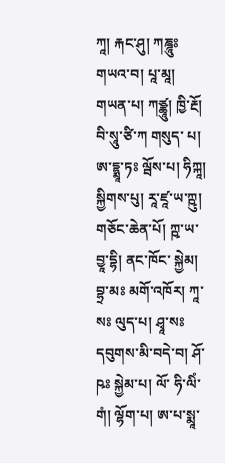ཀཱ། རྐང་ཤུ། ཀཎྜཱུཿ གཡའ་བ། པཱ་མཱ། གཡན་པ། ཀཙྪཱུ། ཁྱི་རྔོ། བི་སཱུ་ཙི་ཀ གསུད་ པ། ཨ་དྷྨཱ་ཏཿ ལྦོས་པ། ཧིཀྐཱ། སྐྱིགས་པུ། རཱ་ཛཱ་ཡ་ཀྵུ། གཅོང་ཆེན་པོ། ཀྵ་ཡ་བྱཱ་དྷི། ནང་ཁོང་ སྐྱེམ། བྷྲ་མཿ མགོ་འཁོར། ཀཱ་སཿ ལུད་པ། ཤྭཱ་སཿ དབུགས་མི་བདེ་བ། ཤོ་ཥཿ སྐྱེམ་པ། ལོ་ ཧི་ལིཾ་གཾ། ལྷོག་པ། ཨ་པ་སྨཱ་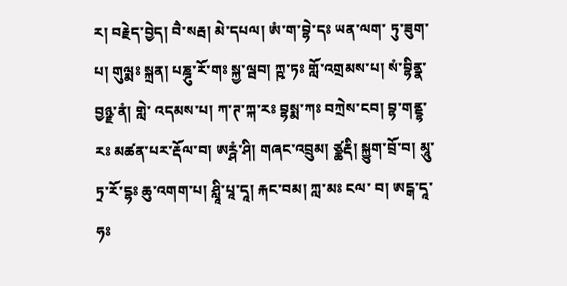ར། བརྗེད་བྱེད། བཻ་སརྦ། མེ་དཔལ། ཨཾ་ག་བྷེ་དཿ ཡན་ལག་ ཏུ་ཟུག་པ། གུལྨཿ སྐྲན། པཎྜུ་རོ་གཿ སྐྱ་ལྦབ། ཀྵ་ཏཿ གློ་འགྲམས་པ། སཾ་བྷིནྣ་བྱཉྫ་ནཾ། གླེ་ འདམས་པ། ཀ་ཊ་ཀྐ་རཿ བྷསྨ་ཀཿ བཀྲེས་ངབ། བྷ་གནྡྷ་རཿ མཚན་པར་རྡོལ་བ། ཨཪྴཾ་ཤི། གཞང་འབྲུམ། ཙྪརྡི། སྐྱུག་བྲོ་བ། མཱུ་ཏྲ་རོ་དྷཿ ཆུ་འགག་པ། ཤླཱི་པཱ་དཱ། རྐང་བམ། ཀླ་མཿ ངལ་ བ། ཨངྒ་དཱ་ཧཿ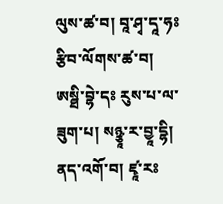ལུས་ཚ་བ། བཱ་ཤྭ་དཱ་ཧཿ རྩིབ་ལོགས་ཚ་བ། ཨསྠི་བྷེ་དཿ རུས་པ་ལ་ཟུག་པ། སཉྩཱ་ར་བྱཱ་དྷི། ནད་འགོ་བ། ཛྭཱ་རཿ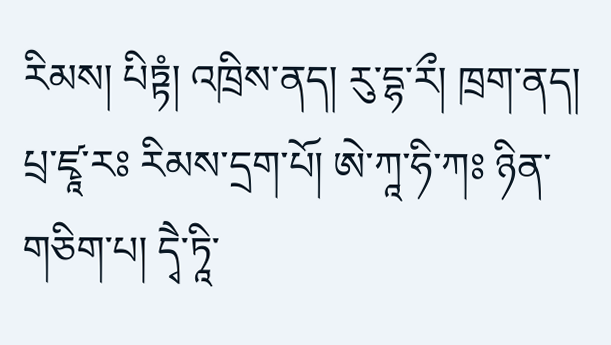རིམས། པིཏྟཾ། འཁྲིས་ནད། རུ་དྷ་རྀ། ཁྲག་ནད། པྲ་ཛྭཱ་རཿ རིམས་དྲག་པོ། ཨེ་ཀཱ་ཧི་ཀཿ ཉིན་གཅིག་པ། དྭཻ་ཏཱི་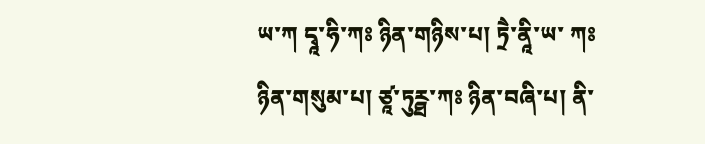ཡ་ཀ དྭཱ་ཧི་ཀཿ ཉིན་གཉིས་པ། ཏྲཻ་ནཱི་ཡ་ ཀཿ ཉིན་གསུམ་པ། ཙཱ་ཏུཪྠ་ཀཿ ཉིན་བཞི་པ། ནི་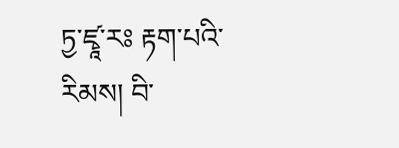ཏྱ་ཛྭཱ་རཿ རྟག་པའི་རིམས། བི་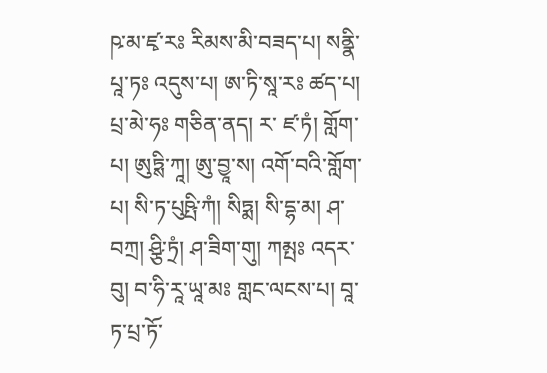ཥ་མ་ཛྭ་རཿ རིམས་མི་བཟད་པ། སནྣི་པཱ་ཏཿ འདུས་པ། ཨ་ཏི་སཱ་རཿ ཚད་པ། པྲ་མེ་ཧཿ གཅིན་ནད། ར་ ཛ་ཏཾ། གློག་པ། ཨུཏྶི་ཀཱ། ཨུ་བྱཱ་ས། འགོ་བའི་གློག་པ། སི་ཏ་པུཥྤི་ཀཾ། སིཏྨ། སི་དྷ་མ། ཤ་བཀྲ། ཤྩི་ཏྲཾ། ཤ་ཟིག་གུ། ཀམྤཿ འདར་བུ། བ་ཧི་རཱ་ཡཱ་མཿ གླང་ལངས་པ། བཱ་ཏ་པྲ་ཏོ་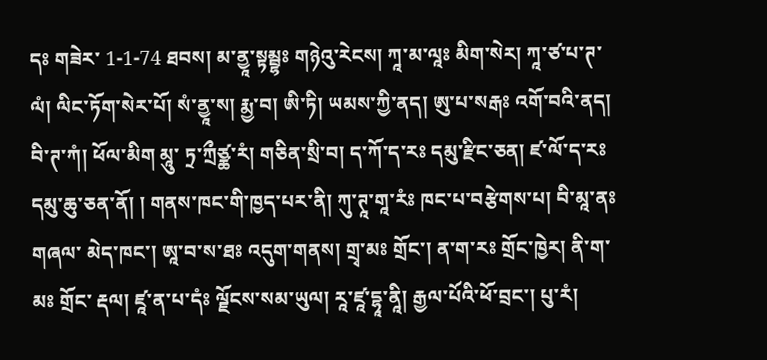དཿ གཟེར་ 1-1-74 ཐབས། མ་ནྱཱ་སྟམྦྷཿ གཉེའུ་རེངས། ཀཱ་མ་ལཱཿ མིག་སེར། ཀཱ་ཙ་པ་ཊ་ལཾ། ལིང་ཏོག་སེར་པོ། སཾ་ནྱཱ་ས། རྨྱ་བ། ཨི་ཏི། ཡམས་ཀྱི་ནད། ཨུ་པ་སརྒཿ འགོ་བའི་ནད། བི་ཊ་ཀཾ། ཕོལ་མིག མཱུ་ ཏྲ་ཀྲྀཙྪ་རཾ། གཅིན་སྲི་བ། ད་ཀོ་ད་རཿ དམུ་རྫིང་ཅན། ཛ་ལོ་ད་རཿ དམུ་ཆུ་ཅན་ནོ། ། གནས་ཁང་གི་ཁྱད་པར་ནི། ཀུ་ཊཱ་གཱ་རཾཿ ཁང་པ་བརྩེགས་པ། བི་མཱ་ནཿ གཞལ་ མེད་ཁང་། ཨཱ་བ་ས་ཐཿ འདུག་གནས། གྲྭ་མཿ གྲོང་། ན་ག་རཿ གྲོང་ཁྱེར། ནི་ག་མཿ གྲོང་ རྡལ། ཛཱ་ན་པ་དཾཿ ལྗོངས་སམ་ཡུལ། རཱ་ཛཱ་དྷཱ་ནཱི། རྒྱལ་པོའི་ཕོ་བྲང་། པུ་རཾ།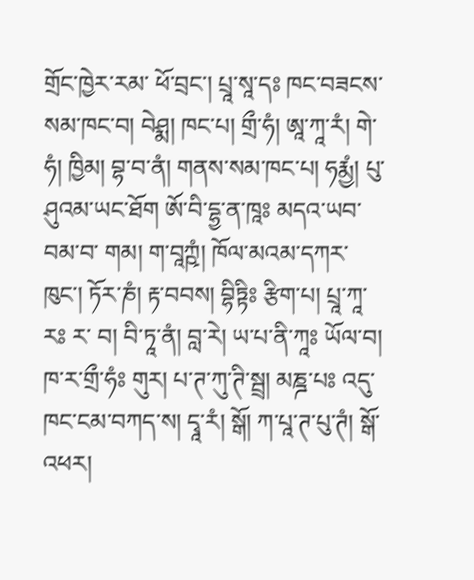གྲོང་ཁྱེར་རམ་ ཕོ་བྲང་། པྲཱ་སཱ་དཿ ཁང་བཟངས་སམ་ཁང་བ། བེཤྨ། ཁང་པ། གྲྀ་ཧཾ། ཨཱ་ཀཱ་རཾ། གེ་ཧཾ། ཁྱིམ། བྷ་བ་ནཾ། གནས་སམ་ཁང་པ། ཧརྨྱཾ། པུ་ཤུའམ་ཡང་ཐོག ཨོ་བི་དྷྱ་ན་ཁཱཿ མདའ་ཡབ་བམ་བ་ གམ། ག་བཱཀྵཾ། ཁོལ་མའམ་དཀར་ཁུང་། ཏོར་ཎཾ། རྟ་བབས། བྷིཏྟིཿ རྩིག་པ། པྲཱ་ཀཱ་རཿ ར་ བ། བི་ཏཱ་ནཾ། བླ་རེ། ཡ་པ་ནི་ཀཱཿ ཡོལ་བ། ཁ་ར་གྲྀ་ཧཾཿ གུར། པ་ཊ་ཀུ་ཊི་སྦྲ། མཎྜ་པཿ འདུ་ ཁང་ངམ་བཀད་ས། དྭཱ་རཾ། སྒོ། ཀ་པཱ་ཊ་པུ་ཊཾ། སྒོ་འཕར།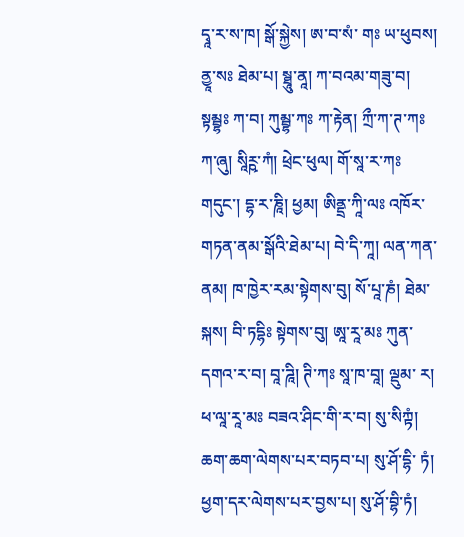དྭཱ་ར་ས་ཁ། སྒོ་སྐྱེས། ཨ་བ་སཾ་ གཿ ཡ་ཕུབས། ནྱཱ་སཿ ཐེམ་པ། སྠཱུ་ནཱ། ཀ་བའམ་གཟུ་བ། སྟམྦྷཿ ཀ་བ། ཀུམྦྷ་ཀཿ ཀ་རྟེན། ཀྲྀ་ཀ་ཊ་ཀཿ ཀ་ཞུ། སཱིཪྵ་ཀཾ། ཕྲེང་ཕུལ། གོ་སཱ་ར་ཀཿ གདུང་། དྷ་ར་ཎཱི། ཕྱམ། ཨིནྡྲ་ཀཱི་ལཿ འཁོར་གཏན་ནམ་སྒོའི་ཐེམ་པ། བེ་དི་ཀཱ། ལན་ཀན་ནམ། ཁ་ཁྱེར་རམ་སྟེགས་བུ། སོ་པཱ་ཎཾ། ཐེམ་སྐས། བི་ཏདྷིཿ སྟེགས་བུ། ཨཱ་རཱ་མཿ ཀུན་དགའ་ར་བ། བཱ་ཌཱི། ཊི་ཀཿ སཱ་ཁ་བཱ། ལྡུམ་ ར། ཕ་ལཱ་རཱ་མཿ བཟའ་ཤིང་གི་ར་བ། སུ་སིཀྟཾ། ཆག་ཆག་ལེགས་པར་བཏབ་པ། སུ་ཤོ་དྷི་ ཏཾ། ཕྱག་དར་ལེགས་པར་བྱས་པ། སུ་ཤོ་བྷི་ཏཾ།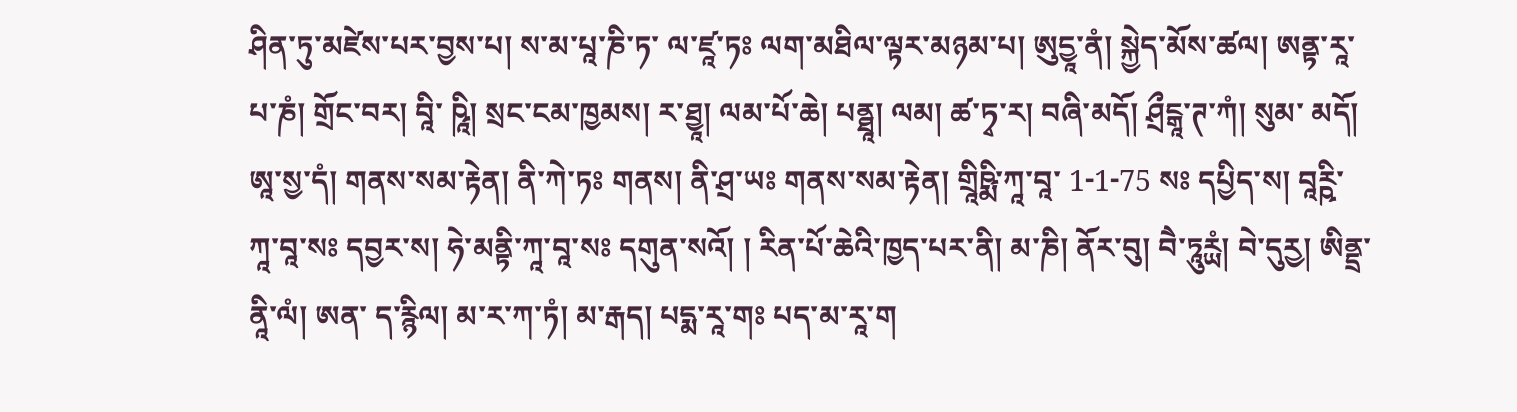ཤིན་ཏུ་མཛེས་པར་བྱས་པ། ས་མ་པཱ་ཎི་ཏ་ ལ་ཛཱ་ཏཿ ལག་མཐིལ་ལྟར་མཉམ་པ། ཨུདྱཱ་ནཾ། སྐྱེད་མོས་ཚལ། ཨནྟ་རཱ་པ་ཎཾ། གྲོང་བར། བཱི་ ཥཱི། སྲང་ངམ་ཁྱམས། ར་ཐྱཱ། ལམ་པོ་ཆེ། པནྠཱ། ལམ། ཚ་ཏྭ་ར། བཞི་མདོ། ཤྲྀངྒཱ་ཊ་ཀཾ། སུམ་ མདོ། ཨཱ་སྱ་དཾ། གནས་སམ་རྟེན། ནི་ཀེ་ཏཿ གནས། ནི་ཤྲ་ཡཿ གནས་སམ་རྟེན། གྲཱིཥྨི་ཀཱ་བཱ་ 1-1-75 སཿ དཔྱིད་ས། བཱཪྵི་ཀཱ་བཱ་སཿ དབྱར་ས། ཧེ་མནྟི་ཀཱ་བཱ་སཿ དགུན་སའོ། ། རིན་པོ་ཆེའི་ཁྱད་པར་ནི། མ་ཎི། ནོར་བུ། བཻ་ཏཱུཪྻཾ། བེ་དུརྱ། ཨིནྡྲ་ནཱི་ལཾ། ཨན་ ད་རྙིལ། མ་ར་ཀ་ཏཾ། མ་རྒད། པདྨ་རཱ་གཿ པད་མ་རཱ་ག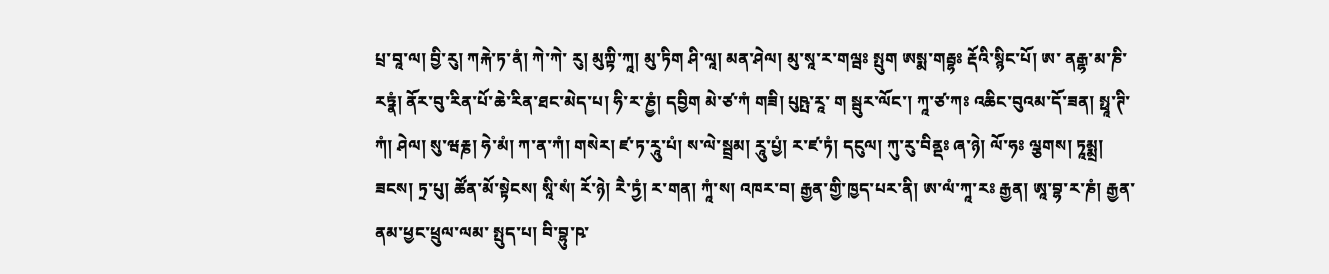པྲ་བཱ་ལ། བྱི་རུ། ཀརྐེ་ཏ་ནཾ། ཀེ་ཀེ་ རུ། མུཀྟི་ཀཱ། མུ་ཏིག ཤི་ལཱ། མན་ཤེལ། མུ་སཱ་ར་གལྦཿ སྤུག ཨསྨ་གརྦྷཿ རྡོའི་སྙིང་པོ། ཨ་ ནརྒྷ་མ་ཎི་རཏྣཾ། ནོར་བུ་རིན་པོ་ཆེ་རིན་ཐང་མེད་པ། ཧི་ར་ཎྱཾ། དབྱིག མེ་ཙ་ཀཾ གཟི། པུཥྤ་རཱ་ ག སྦུར་ལོང་། ཀཱ་ཙ་ཀཿ འཆིང་བུའམ་དོ་ཟན། སྥཱ་ཊི་ཀཾ། ཤེལ། སུ་ཝརྞ། ཧེ་མཾ། ཀ་ན་ཀཾ། གསེར། ཛ་ཏ་རཱུ་པཾ། ས་ལེ་སྦྲམ། རཱུ་པྱཾ། ར་ཛ་ཏཾ། དངུལ། ཀུ་རུ་བིནྡཿ ཞ་ཉེ། ལོ་ཧཿ ལྕགས། ཏཱམྨྲ། ཟངས། ཏྲ་པུ། ཚོན་མོ་སྟེངས། སཱི་སཾ། རོ་ཉེ། རཻ་ཏྱཾ། ར་གན། ཀཱཾ་ས། འཁར་བ། རྒྱན་གྱི་ཁྱད་པར་ནི། ཨ་ལཾ་ཀཱ་རཿ རྒྱན། ཨཱ་བྷ་ར་ཎཾ། རྒྱན་ནམ་ཕྱང་ཕྲུལ་ལམ་ སྤུད་པ། བི་བྷུ་ཥ་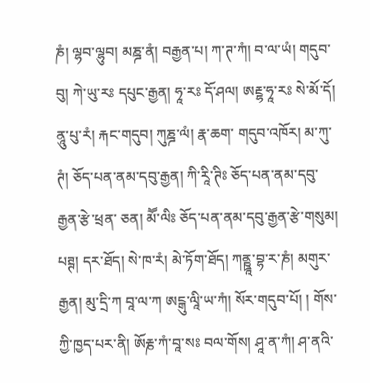ཎཾ། ལྷབ་ལྷུབ། མཎྜ་ནཾ། བརྒྱན་པ། ཀ་ཊ་ཀཾ། བ་ལ་ཡཾ། གདུབ་བུ། ཀེ་ཡུ་རཿ དཔུང་རྒྱན། ཧཱ་རཿ དོ་ཤལ། ཨརྔྷ་ཧཱ་རཿ སེ་མོ་དོ། ནཱུ་པུ་རཾ། རྐང་གདུབ། ཀུཎྜ་ལཾ། རྣ་ཆག་ གདུབ་འཁོར། མ་ཀུ་ཊཾ། ཅོད་པན་ནམ་དབུ་རྒྱན། ཀི་རཱི་ཊིཿ ཅོད་པན་ནམ་དབུ་རྒྱན་རྩེ་ཕྲན་ ཅན། མཽ་ལིཿ ཅོད་པན་ནམ་དབུ་རྒྱན་རྩེ་གསུམ། པཊྚ། དར་ཐོད། སེ་ཁ་རཾ། མེ་ཏོག་ཐོད། ཀནྛཱ་བྷ་ར་ཎཾ། མགུར་རྒྱན། མུ་དྲི་ཀ བཱ་ལ་ཀ ཨངྒུ་ལཱི་ཡ་ཀཾ། སོར་གདུབ་པོ། ། གོས་ཀྱི་ཁྱད་པར་ནི། ཨོརྞ་ཀཾ་བཱ་སཿ བལ་གོས། ཤཱ་ན་ཀཾ། ཤ་ནའི་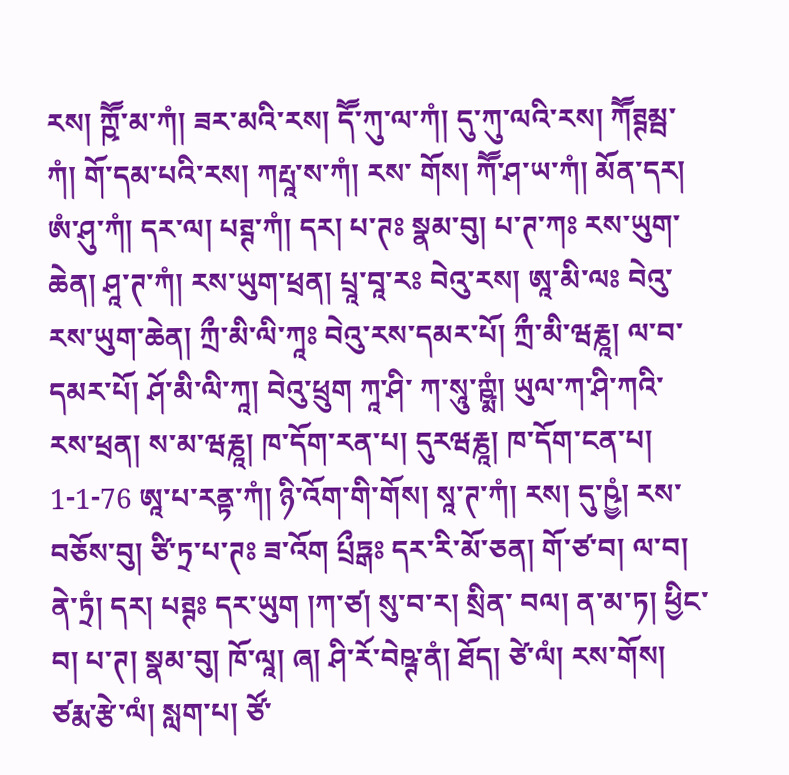རས། ཀྵཽ་མ་ཀཾ། ཟར་མའི་རས། དཽ་ཀུ་ལ་ཀཾ། དུ་ཀུ་ལའི་རས། ཀཽཊྚམྦ་ཀཾ། གོ་དམ་པའི་རས། ཀརྤཱ་ས་ཀཾ། རས་ གོས། ཀཽ་ཤ་ཡ་ཀཾ། མོན་དར། ཨཾ་ཤུ་ཀཾ། དར་ལ། པཊྚ་ཀཾ། དར། པ་ཊཿ སྣམ་བུ། པ་ཊ་ཀཿ རས་ཡུག་ཆེན། ཤཱ་ཊ་ཀཾ། རས་ཡུག་ཕྲན། པྲཱ་བཱ་རཿ བེའུ་རས། ཨཱ་མི་ལཿ བེའུ་རས་ཡུག་ཆེན། ཀྲྀ་མི་ལི་ཀཱཿ བེའུ་རས་དམར་པོ། ཀྲྀ་མི་ཝརྞཱ། ལ་བ་དམར་པོ། ཤོ་མི་ལི་ཀཱ། བེའུ་ཕྲུག ཀཱ་ཤི་ ཀ་སཱུ་ཀྵྨཾ། ཡུལ་ཀ་ཤི་ཀའི་རས་ཕྲན། ས་མ་ཝརྞཱ། ཁ་དོག་རན་པ། དུརཝརྞཱ། ཁ་དོག་ངན་པ། 1-1-76 ཨཱ་པ་རནྟ་ཀཾ། ཉི་འོག་གི་གོས། སཱ་ཊ་ཀཾ། རས། དུ་ཥྱཾ། རས་བཅོས་བུ། ཙི་ཏྲ་པ་ཊཿ ཟ་འོག པྲྀཏྒཿ དར་རི་མོ་ཅན། གོ་ཙ་བ། ལ་བ། ནེ་ཏྲཾ། དར། པཊྚཿ དར་ཡུག །ཀ་ཙ། སུ་བ་ར། སྲིན་ བལ། ན་མ་ཏ། ཕྱིང་བ། པ་ཊ། སྣམ་བུ། ཁོ་ལཱ། ཞ། ཤི་རོ་བེཥྚ་ནཾ། ཐོད། ཙེ་ལཾ། རས་གོས། ཙརྨ་རྩེ་ལཾ། སླག་པ། ཙོ་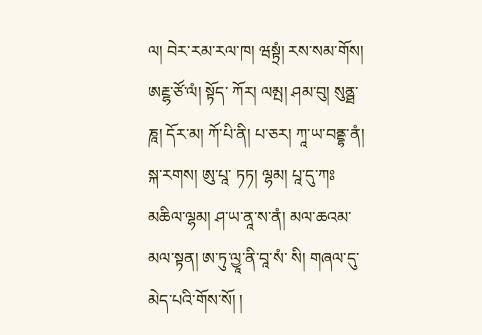ལ། བེར་རམ་རལ་ཁ། ཝསྟྲཾ། རས་སམ་གོས། ཨརྔྷ་ཙོ་ལཾ། སྟོད་ ཀོར། ལམྤ། ཤམ་བུ། སུནྠ་ཎཱ། དོར་མ། ཀོ་པི་ནི། པ་ཅར། ཀཱ་ཡ་བནྡྷ་ནཾ། སྐ་རགས། ཨུ་པཱ་ ཏཏ། ལྷམ། པཱ་དུ་ཀཿ མཆིལ་ལྷམ། ཤ་ཡ་ནཱ་ས་ནཾ། མལ་ཆའམ་མལ་སྟན། ཨ་ཏུ་ལྱཱ་ནི་བཱ་སཾ་ སི། གཞལ་དུ་མེད་པའི་གོས་སོ། །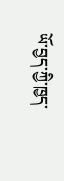ཡོ་བྱད་ཀྱི་ཁྱད་